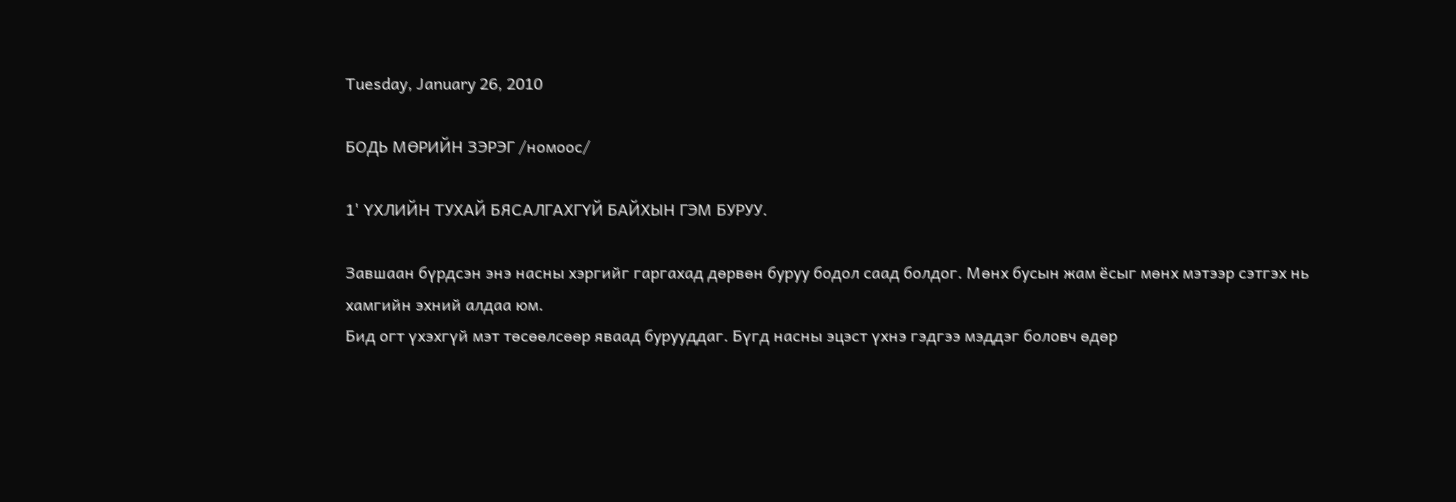Tuesday, January 26, 2010

БОДЬ МӨРИЙН ЗЭРЭГ /номоос/

1' ҮХЛИЙН ТУХАЙ БЯСАЛГАХГҮЙ БАЙХЫН ГЭМ БУРУУ.

Завшаан бүрдсэн энэ насны хэргийг гаргахад дөрвөн буруу бодол саад болдог. Мөнх бусын жам ёсыг мөнх мэтээр сэтгэх нь хамгийн эхний алдаа юм.
Бид огт үхэхгүй мэт төсөөлсөөр яваад бурууддаг. Бүгд насны эцэст үхнэ гэдгээ мэддэг боловч өдөр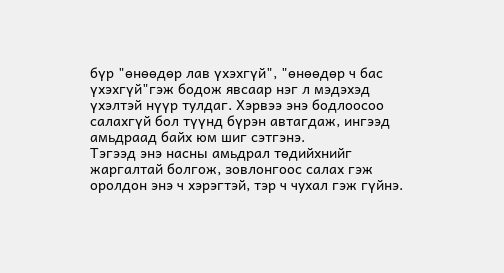бүр "өнөөдөр лав үхэхгүй", "өнөөдөр ч бас үхэхгүй"гэж бодож явсаар нэг л мэдэхэд үхэлтэй нүүр тулдаг. Хэрвээ энэ бодлоосоо салахгүй бол түүнд бүрэн автагдаж, ингээд амьдраад байх юм шиг сэтгэнэ.
Тэгээд энэ насны амьдрал төдийхнийг жаргалтай болгож, зовлонгоос салах гэж оролдон энэ ч хэрэгтэй, тэр ч чухал гэж гүйнэ.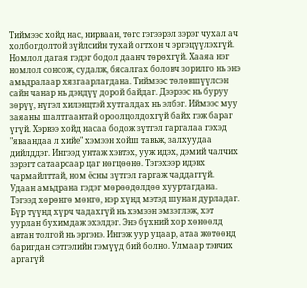Тиймээс хойд нас, нирваан, төгс гэгээрэл зэрэг чухал ач холбогдолтой зүйлсийн тухай огтхон ч эргэцүүлэхгүй. Номлол дагая гэдэг бодол даанч төрөхгүй. Хааяа нэг номлол сонсож, судалж, бясалгах боловч зорилго нь энэ амьдралаар хязгаарлагдана. Тиймээс төлөвшүүлсэн сайн чанар нь дэндүү дорой байдаг. Дээрээс нь буруу зөрүү, нүгэл хилэнцтэй хутгалдах нь элбэг. Иймээс муу заяаны шалтгаантай ороолцолдохгүй байх гэж бараг үгүй. Хэрвээ хойд насаа бодож зүтгэл гаргалаа гэхэд "яваандаа л хийе" хэмээн хойш тавьж, залхуудаа дийлддэг. Ингээд унтаж хэвтэх, ууж идэх, дэмий чалчих зэрэгт сатаарсаар цаг нөгцөөнө. Тэгэхээр идэвх чармайлттай, ном ёсны зүтгэл гаргаж чаддаггүй.
Удаан амьдрана гэдэг мөрөөдөлдөө хууртагдана. Тэгээд хөрөнгө мөнгө, нэр хүнд мэтэд шунан дурладаг. Бүр түүнд хүрч чадахгүй нь хэмээн эмзэглэж, хэт уурлан бухимдаж эхэлдэг. Энэ бүхний хор хөнөөлд автан толгой нь эргэнэ. Ингэж уур уцаар, атаа жөтөөнд баригдан сэтгэлийн гэмүүд бий болно. Улмаар тэвчих аргагүй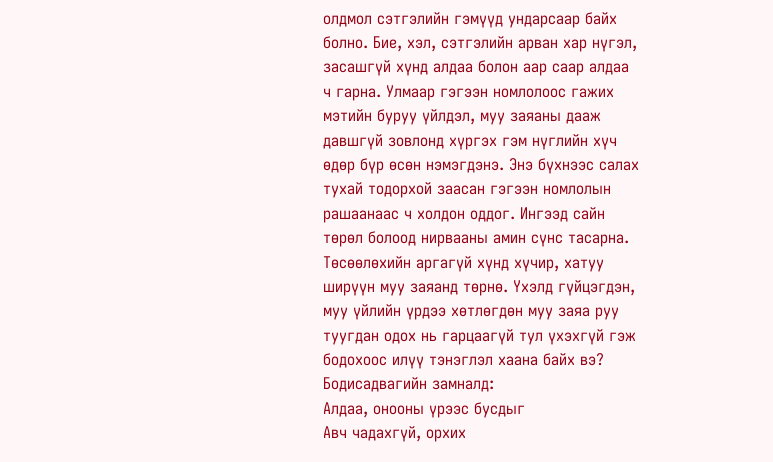олдмол сэтгэлийн гэмүүд ундарсаар байх болно. Бие, хэл, сэтгэлийн арван хар нүгэл, засашгүй хүнд алдаа болон аар саар алдаа ч гарна. Улмаар гэгээн номлолоос гажих мэтийн буруу үйлдэл, муу заяаны дааж давшгүй зовлонд хүргэх гэм нүглийн хүч өдөр бүр өсөн нэмэгдэнэ. Энэ бүхнээс салах тухай тодорхой заасан гэгээн номлолын рашаанаас ч холдон оддог. Ингээд сайн төрөл болоод нирвааны амин сүнс тасарна. Төсөөлөхийн аргагүй хүнд хүчир, хатуу ширүүн муу заяанд төрнө. Үхэлд гүйцэгдэн, муу үйлийн үрдээ хөтлөгдөн муу заяа руу туугдан одох нь гарцаагүй тул үхэхгүй гэж бодохоос илүү тэнэглэл хаана байх вэ?
Бодисадвагийн замналд:
Алдаа, онооны үрээс бусдыг
Авч чадахгүй, орхих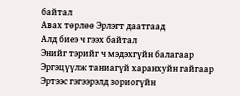байтал
Авах төрлөө Эрлэгт даатгаад
Алд биеэ ч гээх байтал
Энийг тэрийг ч мэдэхгүйн балагаар
Эргэцүүлж таниагүй харанхуйн гайгаар
Эртээс гэгээрэлд зориогүйн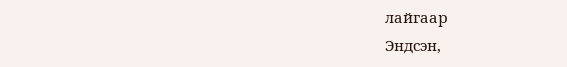лайгаар
Эндсэн,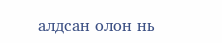алдсан олон нь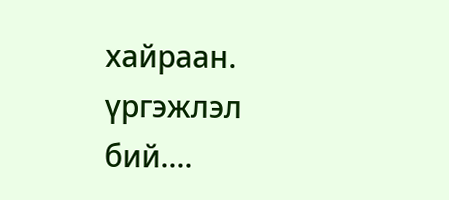хайраан. үргэжлэл бий....